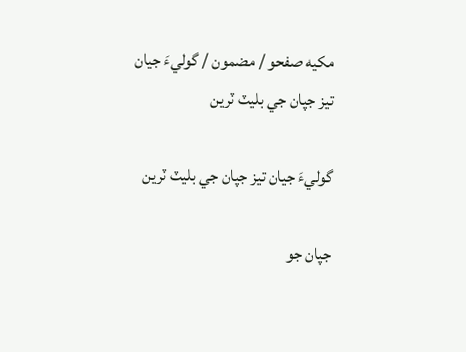مکيه صفحو / مضمون / گوليءَ جيان تيز جپان جي بليٽ ٽرين

گوليءَ جيان تيز جپان جي بليٽ ٽرين

جپان جو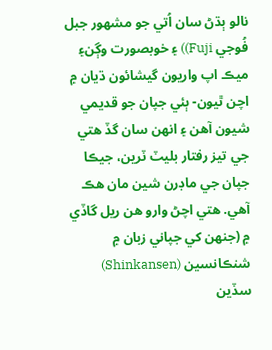نالو ٻڌڻ سان اُتي جو مشهور جبل فُوجي Fuji)) ۽ خوبصورت وڳن۽ ميڪ اپ واريون گيشائون ڌيان ۾ اچن ٿيون- ٻئي جپان جو قديمي شيون آهن ۽ انهن سان گڏ هتي جي تيز رفتار بليٽ ٽرين، جيڪا جپان جي ماڊرن شين مان هڪ آهي. هتي اچڻ وارو هن ريل گاڏي ۾ (جنهن کي جپاني زبان ۾ شنڪانسين (Shinkansen) سڏين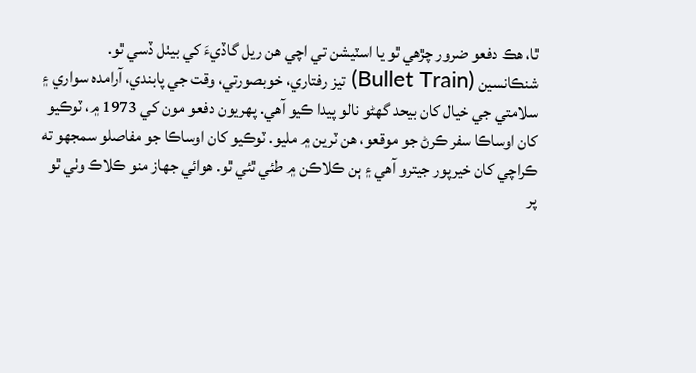ٿا، هڪ دفعو ضرور چڙهي ٿو يا اسٽيشن تي اچي هن ريل گاڏيءَ کي بيٺل ڏسي ٿو.
شنڪانسين (Bullet Train) تيز رفتاري، خوبصورتي، وقت جي پابندي، آرامده سواري ۽ سلامتي جي خيال کان بيحد گهڻو نالو پيدا ڪيو آهي. پهريون دفعو مون کي 1973 ۾، ٽوڪيو کان اوساڪا سفر ڪرڻ جو موقعو، هن ٽرين ۾ مليو. ٽوڪيو کان اوساڪا جو مفاصلو سمجهو ته ڪراچي کان خيرپور جيترو آهي ۽ ٻن ڪلاڪن ۾ طئي ٿئي ٿو. هوائي جهاز منو ڪلاڪ وٺي ٿو پر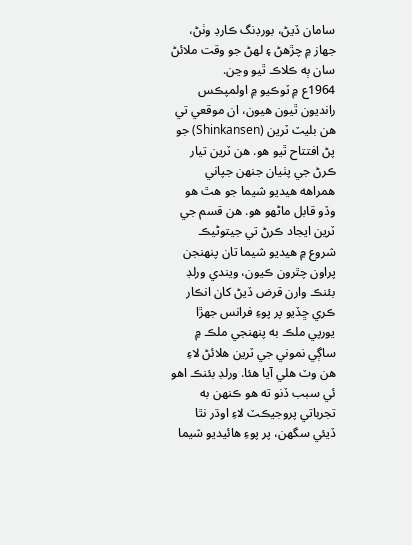سامان ڏيڻ، بورڊنگ ڪارڊ وٺڻ، جهاز ۾ چڙهڻ ۽ لهڻ جو وقت ملائڻ سان ٻه ڪلاڪ ٿيو وڃن.
1964ع ۾ ٽوڪيو ۾ اولمپڪس رانديون ٿيون هيون، ان موقعي تي هن بليٽ ٽرين (Shinkansen) جو پڻ افتتاح ٿيو هو. هن ٽرين تيار ڪرڻ جي پٺيان جنهن جپاني همراهه هيديو شيما جو هٿ هو وڏو قابل ماڻهو هو. هن قسم جي ٽرين ايجاد ڪرڻ تي جيتوڻيڪ شروع ۾ هيديو شيما تان پنهنجن پراون چٿرون ڪيون، ويندي ورلڊ بئنڪ وارن قرض ڏيڻ کان انڪار ڪري ڇڏيو پر پوءِ فرانس جهڙا يورپي ملڪ به پنهنجي ملڪ ۾ ساڳي نموني جي ٽرين هلائڻ لاءِ هن وٽ هلي آيا هئا. ورلڊ بئنڪ اهو ئي سبب ڏنو ته هو ڪنهن به تجرباتي پروجيڪٽ لاءِ اوڌر نٿا ڏيئي سگهن، پر پوءِ هائيديو شيما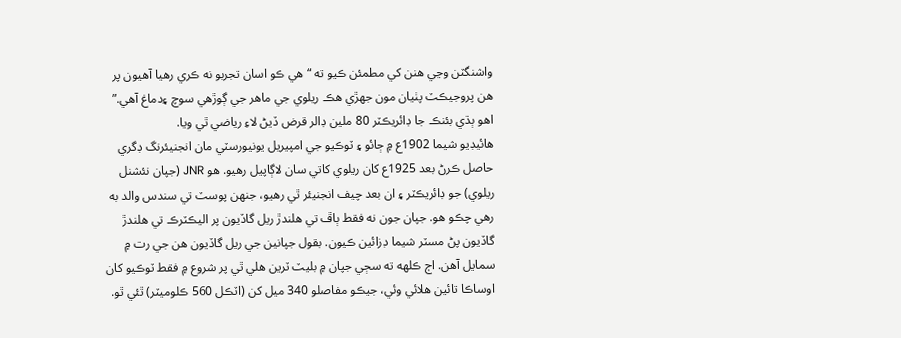واشنگٽن وڃي هنن کي مطمئن ڪيو ته “هي ڪو اسان تجربو نه ڪري رهيا آهيون پر هن پروجيڪٽ پٺيان مون جهڙي هڪ ريلوي جي ماهر جي ڳوڙهي سوچ ۽دماغ آهي.” اهو ٻڌي بئنڪ جا ڊائريڪٽر 80 ملين ڊالر قرض ڏيڻ لاءِ رياضي ٿي ويا.
هائيڊيو شيما 1902ع ۾ ڄائو ۽ ٽوڪيو جي امپيريل يونيورسٽي مان انجنيئرنگ ڊگري حاصل ڪرڻ بعد 1925ع کان ريلوي کاتي سان لاڳاپيل رهيو. هو JNR (جپان نئشنل ريلوي) جو ڊائريڪٽر ۽ ان بعد چيف انجنيئر ٿي رهيو، جنهن پوسٽ تي سندس والد به رهي چڪو هو. جپان جون نه فقط ٻاڦ تي هلندڙ ريل گاڏيون پر اليڪٽرڪ تي هلندڙ گاڏيون پڻ مسٽر شيما ڊزائين ڪيون. بقول جپانين جي ريل گاڏيون هن جي رت ۾ سمايل آهن. اڄ ڪلهه ته سڄي جپان ۾ بليٽ ٽرين هلي ٿي پر شروع ۾ فقط ٽوڪيو کان اوساڪا تائين هلائي وئي، جيڪو مفاصلو 340 ميل کن (اٽڪل 560 ڪلوميٽر) ٿئي ٿو.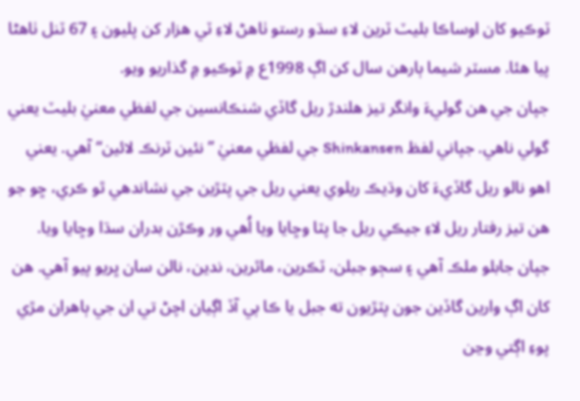ٽوڪيو کان اوساڪا بليٽ ٽرين لاءِ سڌو رستو ٺاهڻ لاءِ ٽي هزار کن پليون ۽ 67 ٽنل ٺاهڻا پيا هئا. مسٽر شيما ٻارهن سال کن اڳ 1998ع ۾ ٽوڪيو ۾ گذاريو ويو.
جپان جي هن گوليءَ وانگر تيز هلندڙ ريل گاڏي شنڪانسين جي لفظي معنيٰ بليٽ يعني گولي ناهي. جپاني لفظ Shinkansen جي لفظي معنيٰ ”نئين ٽرنڪ لائين“ آهي. يعني اهو نالو ريل گاڏيءَ کان وڌيڪ ريلوي يعني ريل جي پٽڙين جي نشاندهي ٿو ڪري، ڇو جو هن تيز رفتار ريل لاءِ جيڪي ريل جا پٽا وڇايا ويا اُهي ور وڪڙن بدران سڌا وڇايا ويا. جپان جابلو ملڪ آهي ۽ سڄو جبلن، ٽڪرين، ماٿرين، ندين، نالن سان ڀريو پيو آهي. هن کان اڳ وارين گاڏين جون پٽڙيون ته جبل يا ڪا ٻي آڏ اڳيان اچڻ تي ان جي ٻاهران مڙي پوءِ اڳتي وڃن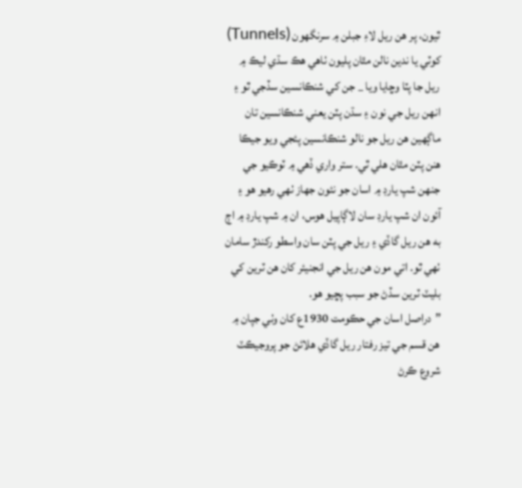ٿيون، پر هن ريل لاءِ جبلن ۾ سرنگهون (Tunnels) کوٽي يا ندين نالن مٿان پليون ٺاهي هڪ سڌي ليڪ ۾ ريل جا پٽا وڇايا ويا _ جن کي شنڪانسين سڏجي ٿو ۽ انهن ريل جي نون ۽ سڌن پٽن يعني شنڪانسين تان ماڳهين هن ريل جو نالو شنڪانسين پئجي ويو جيڪا هنن پٽن مٿان هلي ٿي. ستر واري ڏهي ۾ ٽوڪيو جي جنهن شپ يارڊ ۾ اسان جو نئون جهاز ٺهي رهيو هو ۽ آئون ان شپ يارڊ سان لاڳاپيل هوس، ان ۾ شپ يارڊ ۾ اڄ به هن ريل گاڏي ۽ ريل جي پٽن سان واسطو رکندڙ سامان ٺهي ٿو. اتي مون هن ريل جي انجنيئر کان هن ٽرين کي بليٽ ٽرين سڏڻ جو سبب پڇيو هو.
”دراصل اسان جي حڪومت 1930ع کان وٺي جپان ۾ هن قسم جي تيز رفتار ريل گاڏي هلائڻ جو پروجيڪٽ شروع ڪرڻ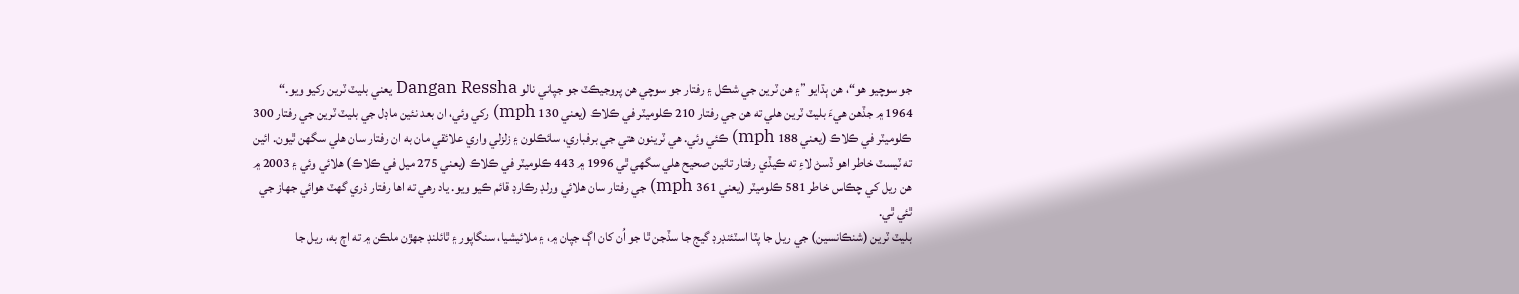جو سوچيو هو“، هن ٻڌايو ”۽ هن ٽرين جي شڪل ۽ رفتار جو سوچي هن پروجيڪٽ جو جپاني نالو Dangan Ressha يعني بليٽ ٽرين رکيو ويو.“
1964 ۾ جڏهن هيءَ بليٽ ٽرين هلي ته هن جي رفتار 210 ڪلوميٽر في ڪلاڪ (يعني 130 mph) رکي وئي، ان بعد نئين ماڊل جي بليٽ ٽرين جي رفتار 300 ڪلوميٽر في ڪلاڪ (يعني 188 mph) ڪئي وئي. هي ٽرينون هتي جي برفباري، سائڪلون ۽ زلزلي واري علائقي مان به ان رفتار سان هلي سگهن ٿيون. ائين ته ٽيسٽ خاطر اهو ڏسڻ لاءِ ته ڪيڏي رفتار تائين صحيح هلي سگهي ٿي 1996 ۾ 443 ڪلوميٽر في ڪلاڪ (يعني 275 ميل في ڪلاڪ) هلائي وئي ۽ 2003 ۾ هن ريل کي چڪاس خاطر 581 ڪلوميٽر (يعني 361 mph) جي رفتار سان هلائي ورلڊ رڪارڊ قائم ڪيو ويو. ياد رهي ته اها رفتار ذري گهٽ هوائي جهاز جي ٿئي ٿي.
بليٽ ٽرين (شنڪانسين) جي ريل جا پٽا اسٽئنڊرڊ گيج جا سڏجن ٿا جو اُن کان اڳ جپان ۾، ۽ ملائيشيا، سنگاپور ۽ ٿائلنڊ جهڙن ملڪن ۾ ته اڄ به، ريل جا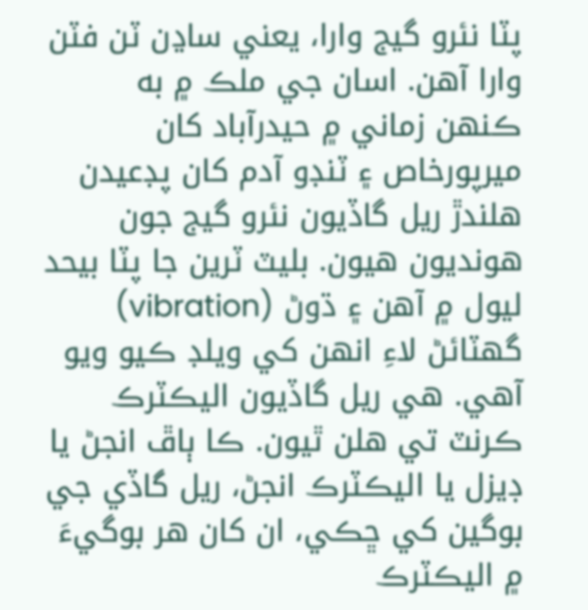پٽا نئرو گيج وارا، يعني ساڍن ٽن فٽن وارا آهن. اسان جي ملڪ ۾ به ڪنهن زماني ۾ حيدرآباد کان ميرپورخاص ۽ ٽنڊو آدم کان پڊعيدن هلندڙ ريل گاڏيون نئرو گيج جون هونديون هيون. بليٽ ٽرين جا پٽا بيحد ليول ۾ آهن ۽ ڌوڻ (vibration) گهٽائڻ لاءِ انهن کي ويلڊ ڪيو ويو آهي. هي ريل گاڏيون اليڪٽرڪ ڪرنٽ تي هلن ٿيون. ڪا ٻاڦ انجڻ يا ڊيزل يا اليڪٽرڪ انجڻ، ريل گاڏي جي بوگين کي ڇڪي، ان کان هر بوگيءَ ۾ اليڪٽرڪ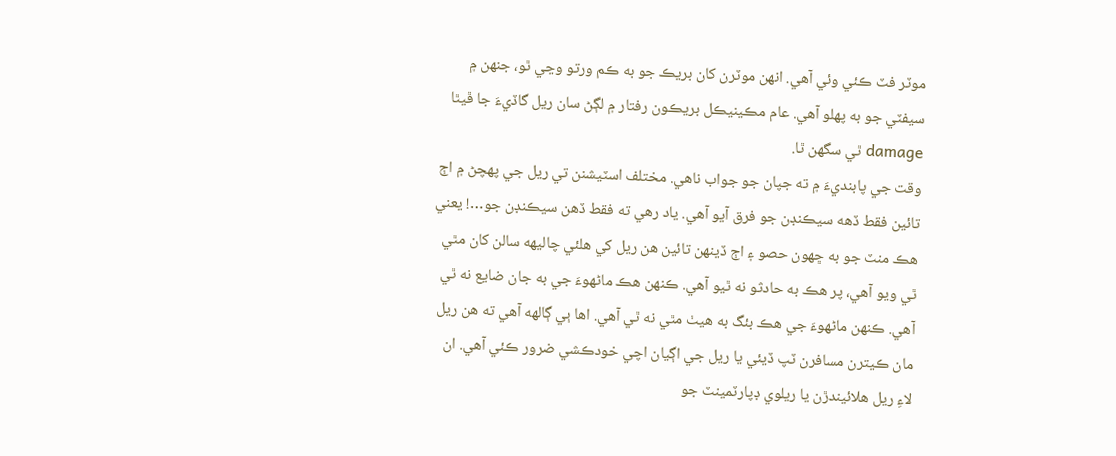موٽر فٽ ڪئي وئي آهي. انهن موٽرن کان بريڪ جو به ڪم ورتو وڃي ٿو، جنهن ۾ سيفٽي جو به پهلو آهي. عام مڪينيڪل بريڪون رفتار ۾ لڳڻ سان ريل گاڏيءَ جا ڦيٿا damage ٿي سگهن ٿا.
وقت جي پابنديءَ ۾ ته جپان جو جواب ناهي. مختلف اسٽيشنن تي ريل جي پهچڻ ۾ اڄ تائين فقط ڏهه سيڪنڊن جو فرق آيو آهي. ياد رهي ته فقط ڏهن سيڪنڊن جو…! يعني هڪ منٽ جو به ڇهون حصو ۽ اڄ ڏينهن تائين هن ريل کي هلئي چاليهه سالن کان مٿي ٿي ويو آهي، پر هڪ به حادثو نه ٿيو آهي. ڪنهن هڪ ماڻهوءَ جي به جان ضايع نه ٿي آهي. ڪنهن ماڻهوءَ جي هڪ بئگ به هيٺ مٿي نه ٿي آهي. اها ٻي ڳالهه آهي ته هن ريل مان ڪيترن مسافرن ٽپ ڏيئي يا ريل جي اڳيان اچي خودڪشي ضرور ڪئي آهي. ان لاءِ ريل هلائيندڙن يا ريلوي ڊپارٽمينٽ جو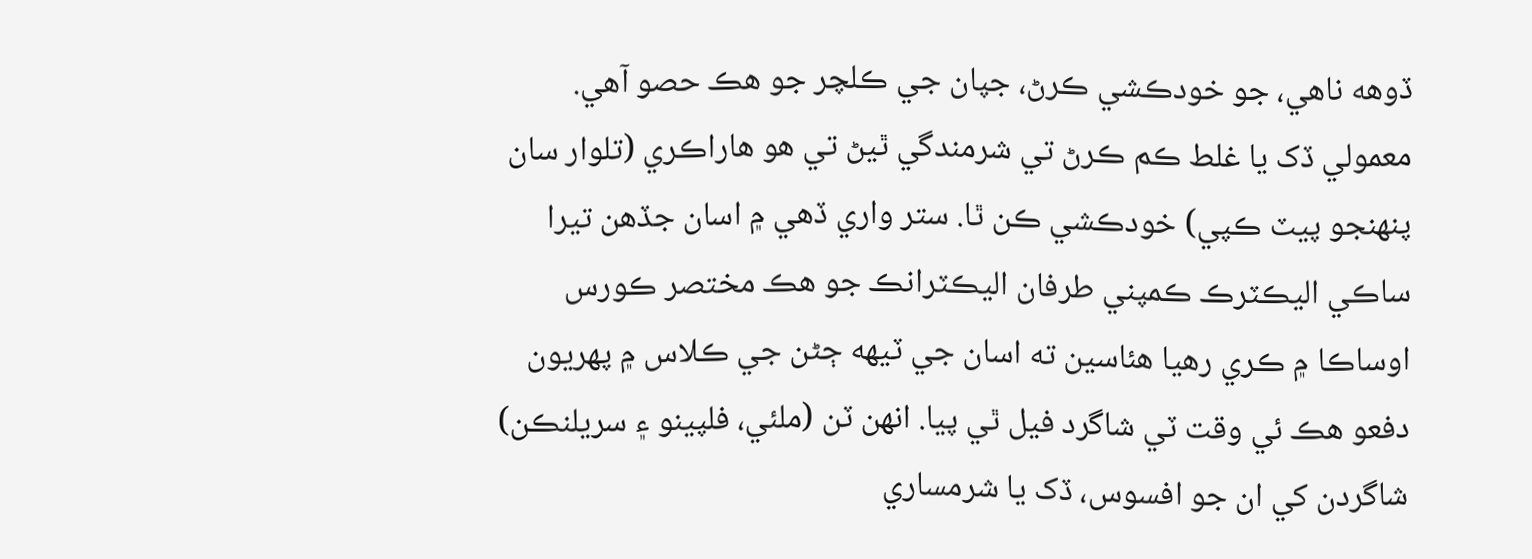ڏوهه ناهي، جو خودڪشي ڪرڻ، جپان جي ڪلچر جو هڪ حصو آهي. معمولي ڏک يا غلط ڪم ڪرڻ تي شرمندگي ٿيڻ تي هو هاراڪري (تلوار سان پنهنجو پيٽ ڪپي) خودڪشي ڪن ٿا. ستر واري ڏهي ۾ اسان جڏهن تيرا ساڪي اليڪٽرڪ ڪمپني طرفان اليڪٽرانڪ جو هڪ مختصر ڪورس اوساڪا ۾ ڪري رهيا هئاسين ته اسان جي ٽيهه ڄڻن جي ڪلاس ۾ پهريون دفعو هڪ ئي وقت ٽي شاگرد فيل ٿي پيا. انهن ٽن (ملئي، فلپينو ۽ سريلنڪن) شاگردن کي ان جو افسوس، ڏک يا شرمساري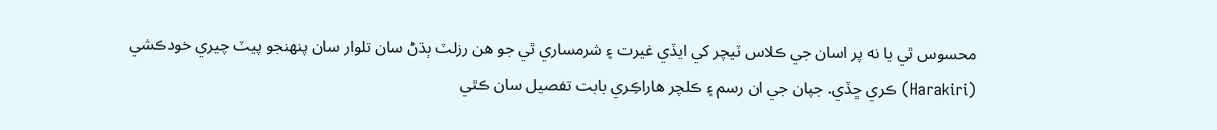محسوس ٿي يا نه پر اسان جي ڪلاس ٽيچر کي ايڏي غيرت ۽ شرمساري ٿي جو هن رزلٽ ٻڌڻ سان تلوار سان پنهنجو پيٽ چيري خودڪشي (Harakiri) ڪري ڇڏي. جپان جي ان رسم ۽ ڪلچر هاراڪِري بابت تفصيل سان ڪٿي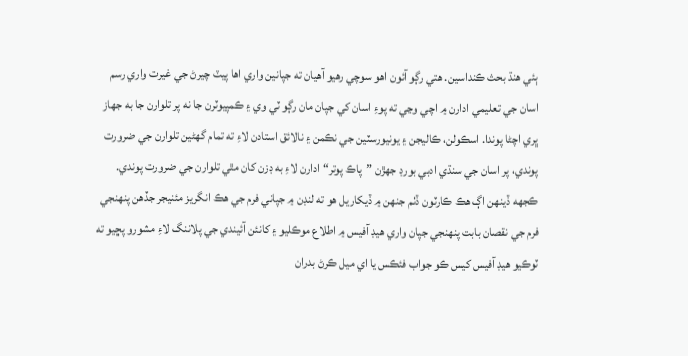ٻئي هنڌ بحث ڪنداسين. هتي رڳو آئون اهو سوچي رهيو آهيان ته جپانين واري اها پيٽ چيرڻ جي غيرت واري رسم اسان جي تعليمي ادارن ۾ اچي وڃي ته پوءِ اسان کي جپان مان رڳو ٽي وي ۽ ڪمپيوٽرن جا نه پر تلوارن جا به جهاز ڀري اچڻا پوندا. اسڪولن، ڪاليجن ۽ يونيورسٽين جي نڪمن ۽ نالائق استادن لاءِ ته تمام گهڻين تلوارن جي ضرورت پوندي، پر اسان جي سنڌي ادبي بورڊ جهڙن ”پاڪ پوتر“ ادارن لاءِ به ڊزن کان مٿي تلوارن جي ضرورت پوندي.
ڪجهه ڏينهن اڳ هڪ ڪارٽون ڏٺم جنهن ۾ ڏيکاريل هو ته لنڊن ۾ جپاني فرم جي هڪ انگريز مئنيجر جڏهن پنهنجي فرم جي نقصان بابت پنهنجي جپان واري هيڊ آفيس ۾ اطلاع موڪليو ۽ کانئن آئيندي جي پلاننگ لاءِ مشورو پڇيو ته ٽوڪيو هيڊ آفيس کيس ڪو جواب فئڪس يا اي ميل ڪرڻ بدران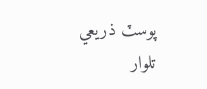پوسٽ ذريعي تلوار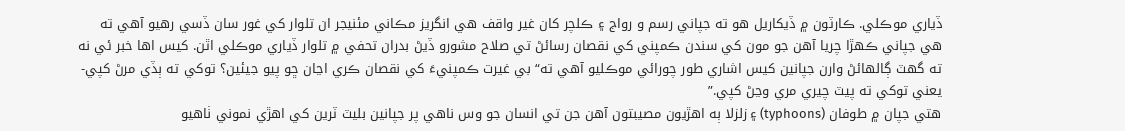ڏياري موڪلي. ڪارٽون ۾ ڏيکاريل هو ته جپاني رسم و رواج ۽ ڪلچر کان غير واقف هي انگريز مڪاني مئنيجر ان تلوار کي غور سان ڏسي رهيو آهي ته هي جپاني ڪهڙا چريا آهن جو مون کي سندن ڪمپني کي نقصان رسائڻ تي صلاح مشورو ڏيڻ بدران تحفي ۾ تلوار ڏياري موڪلي اٿن. کيس اها خبر ئي نه ته گهٽ ڳالهائڻ وارن جپانين کيس اشاري طور چورائي موڪليو آهي ته“ بي غيرت ڪمپنيءَ کي نقصان ڪري اڃان ڇو پيو جيئين؟ توکي ته ٻڏي مرڻ کپي- يعني توکي ته پيٽ چيري مري وڃڻ کپي.”
هتي جپان ۾ طوفان (typhoons) ۽ زلزلا ٻه اهڙيون مصيبتون آهن جن تي انسان جو وس ناهي پر جپانين بليٽ ٽرين کي اهڙي نموني ٺاهيو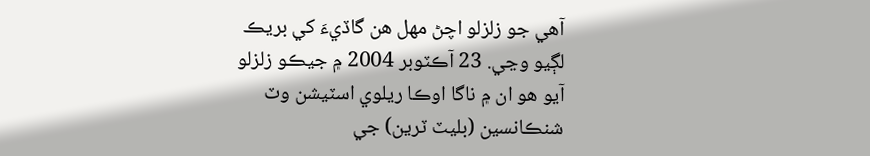آهي جو زلزلو اچڻ مهل هن گاڏيءَ کي بريڪ لڳيو وڃي. 23 آڪٽوبر 2004 ۾ جيڪو زلزلو آيو هو ان ۾ ناگا اوڪا ريلوي اسٽيشن وٽ شنڪانسين (بليٽ ٽرين) جي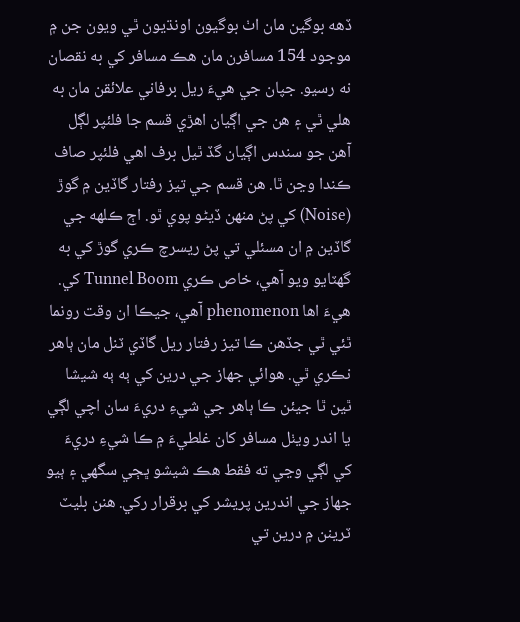ڏهه بوگين مان اٺ بوگيون اونڌيون ٿي ويون جن ۾ موجود 154 مسافرن مان هڪ مسافر کي به نقصان نه رسيو. جپان جي هيءَ ريل برفاني علائقن مان به هلي ٿي ۽ هن جي اڳيان اهڙي قسم جا فلئپر لڳل آهن جو سندس اڳيان گڏ ٿيل برف اهي فلئپر صاف ڪندا وڃن ٿا. هن قسم جي تيز رفتار گاڏين ۾ گوڙ (Noise) کي پڻ منهن ڏيڻو پوي ٿو. اڄ ڪلهه جي گاڏين ۾ ان مسئلي تي پڻ ريسرچ ڪري گوڙ کي به گهٽايو ويو آهي، خاص ڪري Tunnel Boom کي. هيءَ اها phenomenon آهي، جيڪا ان وقت رونما ٿئي ٿي جڏهن ڪا تيز رفتار ريل گاڏي ٽنل مان ٻاهر نڪري ٿي. هوائي جهاز جي درين کي ٻه ٻه شيشا ٿين ٿا جيئن ڪا ٻاهر جي شيءِ دريءَ سان اچي لڳي يا اندر ويٺل مسافر کان غلطيءَ ۾ ڪا شيءِ دريءَ کي لڳي وڃي ته فقط هڪ شيشو ڀڄي سگهي ۽ ٻيو جهاز جي اندرين پريشر کي برقرار رکي. هنن بليٽ ٽرينن ۾ درين تي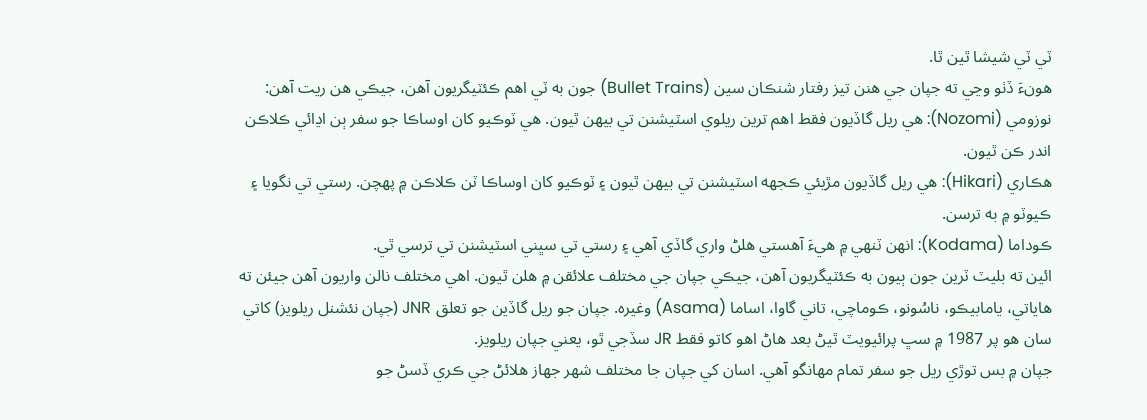ٽي ٽي شيشا ٿين ٿا.
هونءَ ڏٺو وڃي ته جپان جي هنن تيز رفتار شنڪان سين (Bullet Trains) جون به ٽي اهم ڪئٽيگريون آهن، جيڪي هن ريت آهن:
نوزومي (Nozomi): هي ريل گاڏيون فقط اهم ترين ريلوي اسٽيشنن تي بيهن ٿيون. هي ٽوڪيو کان اوساڪا جو سفر ٻن اڍائي ڪلاڪن اندر ڪن ٿيون.
هڪاري (Hikari): هي ريل گاڏيون مڙيئي ڪجهه اسٽيشنن تي بيهن ٿيون ۽ ٽوڪيو کان اوساڪا ٽن ڪلاڪن ۾ پهچن. رستي تي نگويا ۽ ڪيوٽو ۾ به ترسن.
ڪوداما (Kodama): انهن ٽنهي ۾ هيءَ آهستي هلڻ واري گاڏي آهي ۽ رستي تي سڀني اسٽيشنن تي ترسي ٿي.
ائين ته بليٽ ٽرين جون ٻيون به ڪئٽيگريون آهن، جيڪي جپان جي مختلف علائقن ۾ هلن ٿيون. اهي مختلف نالن واريون آهن جيئن ته هاياتي، يامابيڪو، ناسُونو، ڪوماچي، تاني گاوا، اساما (Asama) وغيره. جپان جو ريل گاڏين جو تعلق JNR (جپان نئشنل ريلويز) کاتي سان هو پر 1987 ۾ سڀ پرائيويٽ ٿيڻ بعد هاڻ اهو کاتو فقط JR سڏجي ٿو، يعني جپان ريلويز.
جپان ۾ بس توڙي ريل جو سفر تمام مهانگو آهي. اسان کي جپان جا مختلف شهر جهاز هلائڻ جي ڪري ڏسڻ جو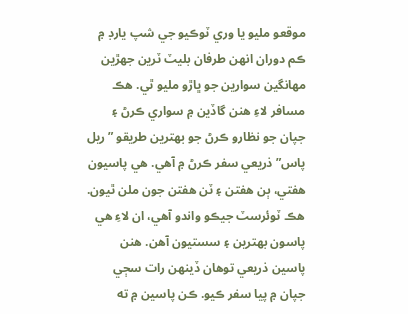موقعو مليو يا وري ٽوڪيو جي شپ يارڊ ۾ ڪم دوران انهن طرفان بليٽ ٽرين جهڙين مهانگين سوارين جو ڀاڙو مليو ٿي. هڪ مسافر لاءِ هنن گاڏين ۾ سواري ڪرڻ ۽ جپان جو نظارو ڪرڻ جو بهترين طريقو ”ريل پاس” ذريعي سفر ڪرڻ ۾ آهي. هي پاسيون هفتي، ٻن هفتن ۽ ٽن هفتن جون ملن ٿيون. هڪ ٽوئرسٽ جيڪو واندو آهي، ان لاءِ هي پاسون بهترين ۽ سستيون آهن. هنن پاسين ذريعي توهان ڏينهن رات سڄي جپان ۾ پيا سفر ڪيو. ڪن پاسين ۾ ته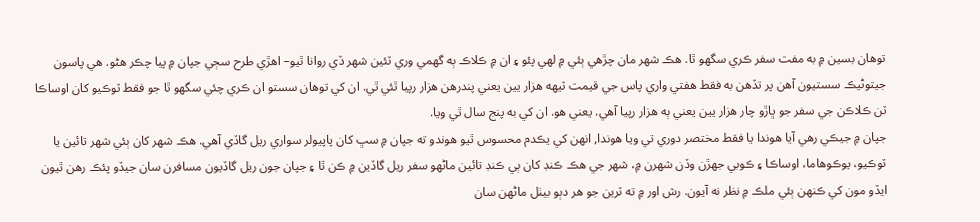توهان بسين ۾ به مفت سفر ڪري سگهو ٿا. هڪ شهر مان چڙهي ٻئي ۾ لهي پئو ۽ ان ۾ ڪلاڪ ٻه گهمي وري ٽئين شهر ڏي روانا ٿيو– اهڙي طرح سڄي جپان ۾ پيا چڪر هڻو. هي پاسون جيتوڻيڪ سستيون آهن پر تڏهن به فقط هفتي واري پاس جي قيمت ٽيهه هزار يين يعني پندرهن هزار رپيا ٿئي ٿي. ان کي توهان سستو ان ڪري چئي سگهو ٿا جو فقط ٽوڪيو کان اوساڪا ٽن ڪلاڪن جي سفر جو ڀاڙو چار هزار يين يعني ٻه هزار رپيا آهي. يعني هو. ان کي به پنج سال ٿي ويا.
جپان ۾ جيڪي رهي آيا هوندا يا فقط مختصر دوري تي ويا هوندا, انهن کي يڪدم محسوس ٿيو هوندو ته جپان ۾ سڀ کان پاپيولر سواري ريل گاڏي آهي. هڪ شهر کان ٻئي شهر تائين يا ٽوڪيو، يوڪوهاما، اوساڪا ۽ ڪوبي جهڙن وڏن شهرن ۾، شهر جي هڪ ڪنڊ کان ٻي ڪنڊ تائين ماڻهو سفر ريل گاڏين ۾ ڪن ٿا ۽ جپان جون ريل گاڏيون مسافرن سان جيڏو پئڪ رهن ٿيون ايڏو مون کي ڪنهن ٻئي ملڪ ۾ نظر نه آيون. رش اور ۾ ته ٽرين جو هر دٻو بيٺل ماڻهن سان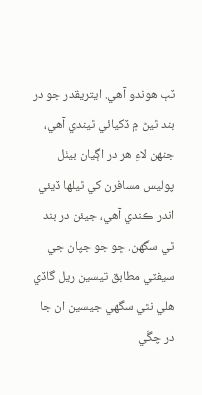ٽٻ هوندو آهي. ايتريقدر جو در بند ٿيڻ ۾ ڏکيائي ٿيندي آهي، جنهن لاءِ هر در اڳيان بيٺل پوليس مسافرن کي ٿيلها ڏيئي اندر ڪندي آهي، جيئن در بند ٿي سگهن. ڇو جو جپان جي سيفٽي مطابق تيسين ريل گاڏي هلي نٿي سگهي جيسين ان جا در چڱي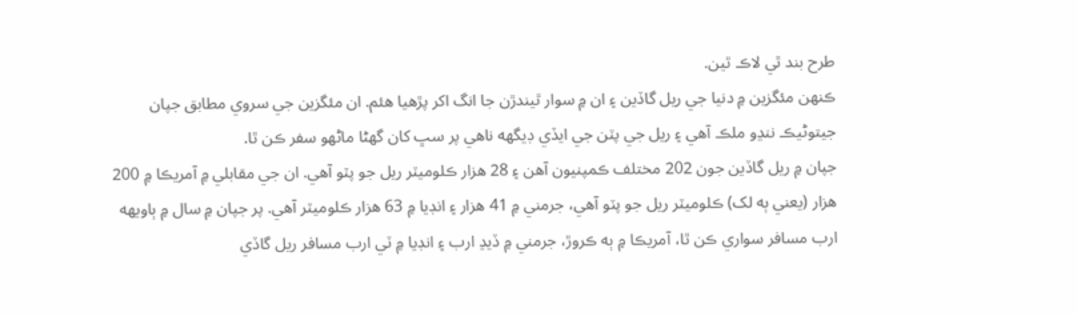طرح بند ٿي لاڪ ٿين.
ڪنهن مئگزين ۾ دنيا جي ريل گاڏين ۽ ان ۾ سوار ٿيندڙن جا انگ اکر پڙهيا هئم. ان مئگزين جي سروي مطابق جپان جيتوڻيڪ ننڍو ملڪ آهي ۽ ريل جي پٽن جي ايڏي ڊيگهه ناهي پر سڀ کان گهڻا ماڻهو سفر ڪن ٿا.
جپان ۾ ريل گاڏين جون 202 مختلف ڪمپنيون آهن ۽ 28 هزار ڪلوميٽر ريل جو پٽو آهي. ان جي مقابلي ۾ آمريڪا ۾ 200 هزار (يعني ٻه لک) ڪلوميٽر ريل جو پٽو آهي، جرمني ۾ 41 هزار ۽ انڊيا ۾ 63 هزار ڪلوميٽر آهي. پر جپان ۾ سال ۾ ٻاويهه ارب مسافر سواري ڪن ٿا، آمريڪا ۾ ٻه ڪروڙ، جرمني ۾ ڏيڍ ارب ۽ انڊيا ۾ ٽي ارب مسافر ريل گاڏي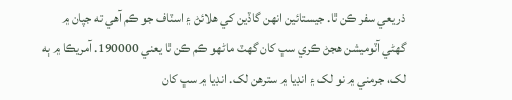ذريعي سفر ڪن ٿا. جيستائين انهن گاڏين کي هلائڻ ۽ اسٽاف جو ڪم آهي ته جپان ۾ گهڻي آٽوميشن هجڻ ڪري سڀ کان گهٽ ماڻهو ڪم ڪن ٿا يعني 190000. آمريڪا ۾ ٻه لک، جرمني ۾ نو لک ۽ انڊيا ۾ سترهن لک. انڊيا ۾ سڀ کان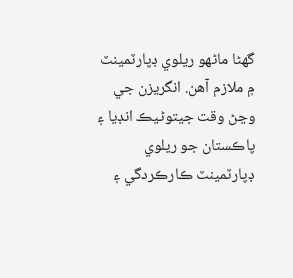گهڻا ماڻهو ريلوي ڊپارٽمينٽ ۾ ملازم آهن. انگريزن جي وڃڻ وقت جيتوڻيڪ انڊيا ۽ پاڪستان جو ريلوي ڊپارٽمينٽ ڪارڪردگي ۽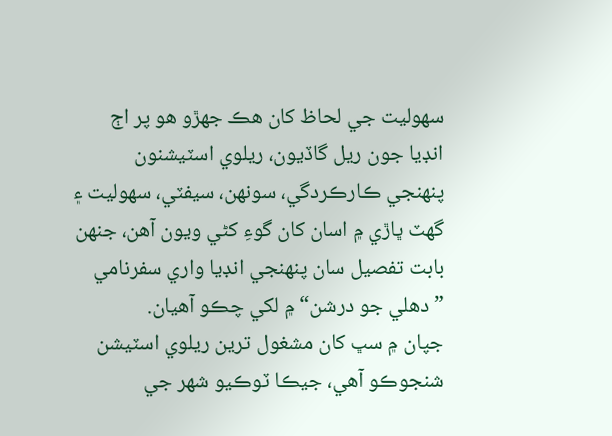سهوليت جي لحاظ کان هڪ جهڙو هو پر اڄ انڊيا جون ريل گاڏيون، ريلوي اسٽيشنون پنهنجي ڪارڪردگي، سونهن، سيفٽي، سهوليت ۽ گهٽ ڀاڙي ۾ اسان کان گوءِ کڻي ويون آهن، جنهن بابت تفصيل سان پنهنجي انڊيا واري سفرنامي ”دهلي جو درشن“ ۾ لکي چڪو آهيان.
جپان ۾ سڀ کان مشغول ترين ريلوي اسٽيشن شنجوڪو آهي، جيڪا ٽوڪيو شهر جي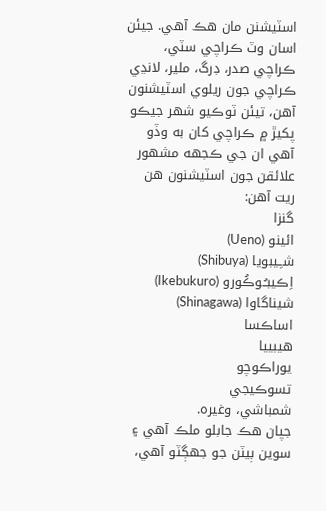اسٽيشنن مان هڪ آهي. جيئن اسان وٽ ڪراچي سٽي، ڪراچي صدر، ڊرگ، ملير، لانڍي ڪراچي جون ريلوي اسٽيشنون آهن، تيئن ٽوڪيو شهر جيڪو پکيڙ ۾ ڪراچي کان به وڏو آهي ان جي ڪجهه مشهور علائقن جون اسٽيشنون هن ريت آهن:
گنزا
ائينو (Ueno)
شـِـيبويا (Shibuya)
اِڪيبـُـوڪُورو (Ikebukuro)
شيناگاوا (Shinagawa)
اساڪسا
هيبييا
يوراڪوچو
تسوڪيجي
شمباشي، وغيره.
جپان هڪ جابلو ملڪ آهي ۽ سوين ٻيٽن جو جهڳٽو آهي،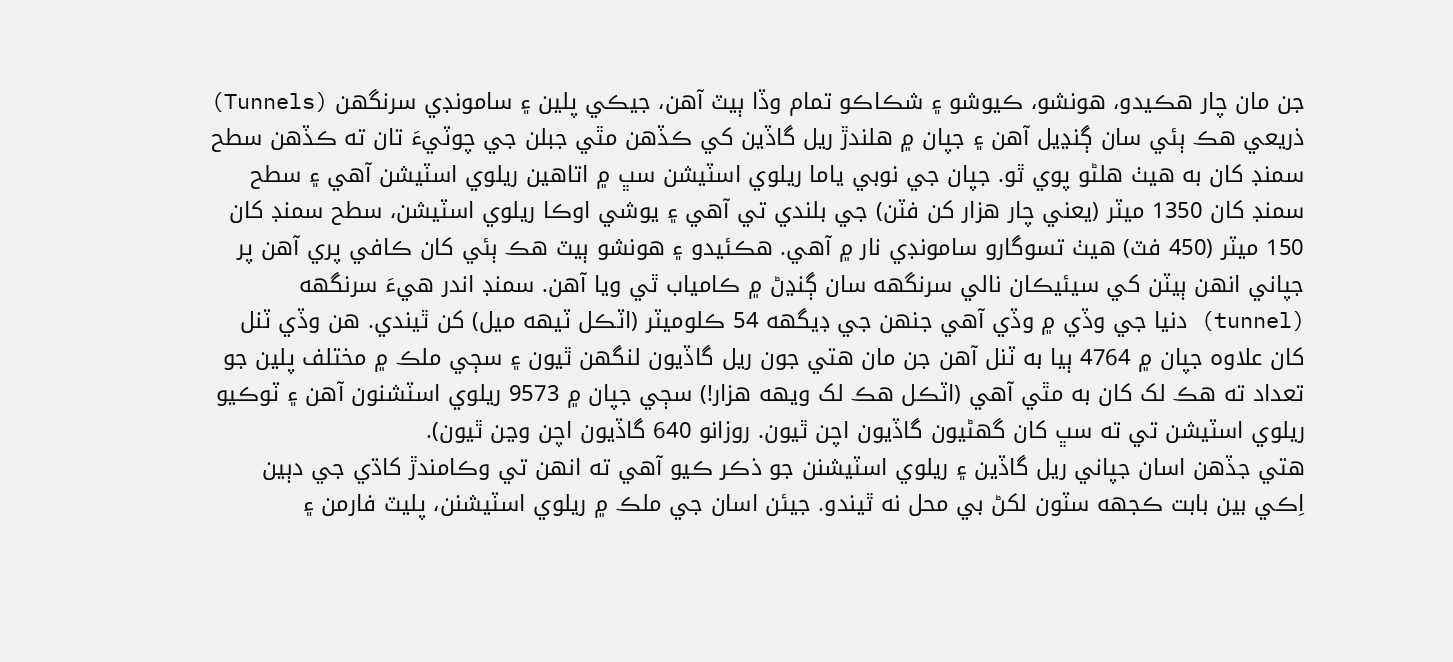جن مان چار هڪيدو، هونشو، ڪيوشو ۽ شڪاڪو تمام وڏا ٻيٽ آهن، جيڪي پلين ۽ سامونڊي سرنگهن (Tunnels) ذريعي هڪ ٻئي سان ڳنڍيل آهن ۽ جپان ۾ هلندڙ ريل گاڏين کي ڪڏهن مٿي جبلن جي چوٽيءَ تان ته ڪڏهن سطح سمنڊ کان به هيٺ هلڻو پوي ٿو. جپان جي نوبي ياما ريلوي اسٽيشن سڀ ۾ اتاهين ريلوي اسٽيشن آهي ۽ سطح سمنڊ کان 1350 ميٽر (يعني چار هزار کن فٽن) جي بلندي تي آهي ۽ يوشي اوڪا ريلوي اسٽيشن، سطح سمنڊ کان 150 ميٽر (450 فٽ) هيٺ تسوگارو سامونڊي نار ۾ آهي. هڪئيدو ۽ هونشو ٻيٽ هڪ ٻئي کان ڪافي پري آهن پر جپاني انهن ٻيٽن کي سيئيڪان نالي سرنگهه سان ڳنڍڻ ۾ ڪامياب ٿي ويا آهن. سمنڊ اندر هيءَ سرنگهه (tunnel) دنيا جي وڏي ۾ وڏي آهي جنهن جي ڊيگهه 54 ڪلوميٽر (اٽڪل ٽيهه ميل) کن ٿيندي. هن وڏي ٽنل کان علاوه جپان ۾ 4764 ٻيا به ٽنل آهن جن مان هتي جون ريل گاڏيون لنگهن ٿيون ۽ سڄي ملڪ ۾ مختلف پلين جو تعداد ته هڪ لک کان به مٿي آهي (اٽڪل هڪ لک ويهه هزار!) سڄي جپان ۾ 9573 ريلوي اسٽشنون آهن ۽ ٽوڪيو ريلوي اسٽيشن تي ته سڀ کان گهڻيون گاڏيون اچن ٿيون. روزانو 640 گاڏيون اچن وڃن ٿيون).
هتي جڏهن اسان جپاني ريل گاڏين ۽ ريلوي اسٽيشنن جو ذڪر ڪيو آهي ته انهن تي وڪامندڙ کاڌي جي دٻين اِڪي بين بابت ڪجهه سٽون لکڻ بي محل نه ٿيندو. جيئن اسان جي ملڪ ۾ ريلوي اسٽيشنن، پليٽ فارمن ۽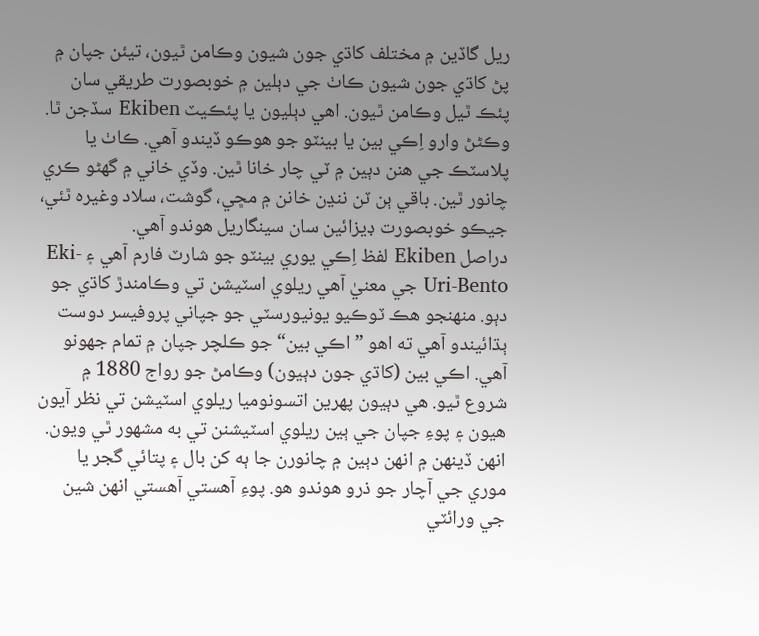ريل گاڏين ۾ مختلف کاڌي جون شيون وڪامن ٿيون، تيئن جپان ۾ پڻ کاڌي جون شيون ڪاٺ جي دٻلين ۾ خوبصورت طريقي سان پئڪ ٿيل وڪامن ٿيون. اهي دٻليون يا پئڪيٽ Ekiben سڏجن ٿا. وڪڻڻ وارو اِڪي بين يا بينٽو جو هوڪو ڏيندو آهي. ڪاٺ يا پلاسٽڪ جي هنن دٻين ۾ ٽي چار خانا ٿين. وڏي خاني ۾ گهڻو ڪري چانور ٿين. باقي ٻن ٽن ننڍن خانن ۾ مڇي، گوشت، سلاد وغيره ٿئي، جيڪو خوبصورت ڊيزائين سان سينگاريل هوندو آهي.
دراصل Ekiben لفظ اِڪي يوري بينٽو جو شارٽ فارم آهي ۽ Eki-Uri-Bento جي معنيٰ آهي ريلوي اسٽيشن تي وڪامندڙ کاڌي جو دٻو. منهنجو هڪ ٽوڪيو يونيورسٽي جو جپاني پروفيسر دوست ٻڌائيندو آهي ته اهو ”اڪي بين“ جو ڪلچر جپان ۾ تمام جهونو آهي. اڪي بين (کاڌي جون دٻيون) وڪامڻ جو رواج 1880 ۾ شروع ٿيو. هي دٻيون پهرين اتسونوميا ريلوي اسٽيشن تي نظر آيون هيون ۽ پوءِ جپان جي ٻين ريلوي اسٽيشنن تي به مشهور ٿي ويون. انهن ڏينهن ۾ انهن دٻين ۾ چانورن جا ٻه کن بال ۽ پتائي گجر يا موري جي آچار جو ذرو هوندو هو. پوءِ آهستي آهستي انهن شين جي ورائٽي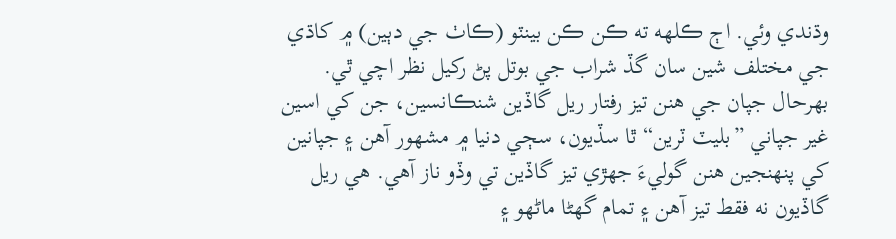وڌندي وئي. اڄ ڪلهه ته ڪن ڪن بينٽو (ڪاٺ جي دٻين) ۾ کاڌي جي مختلف شين سان گڏ شراب جي بوتل پڻ رکيل نظر اچي ٿي.
بهرحال جپان جي هنن تيز رفتار ريل گاڏين شنڪانسين، جن کي اسين غير جپاني ”بليٽ ٽرين“ ٿا سڏيون، سڄي دنيا ۾ مشهور آهن ۽ جپانين کي پنهنجين هنن گوليءَ جهڙي تيز گاڏين تي وڏو ناز آهي. هي ريل گاڏيون نه فقط تيز آهن ۽ تمام گهڻا ماڻهو ۽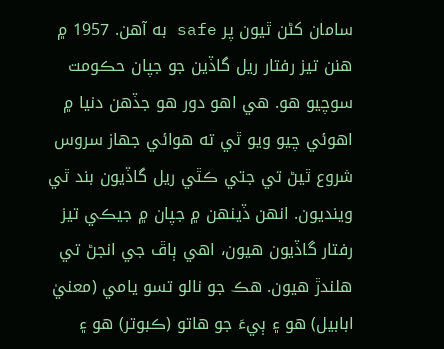سامان کڻن ٿيون پر safe به آهن. 1957 ۾ هنن تيز رفتار ريل گاڏين جو جپان حڪومت سوچيو هو. هي اهو دور هو جڏهن دنيا ۾ اهوئي چيو ويو ٿي ته هوائي جهاز سروس شروع ٿيڻ تي جتي ڪٿي ريل گاڏيون بند ٿي وينديون. انهن ڏينهن ۾ جپان ۾ جيڪي تيز رفتار گاڏيون هيون، اهي ٻاڦ جي انجڻ تي هلندڙ هيون. هڪ جو نالو تسو يامي (معنيٰ ابابيل) هو ۽ ٻيءَ جو هاتو (ڪبوتر) هو ۽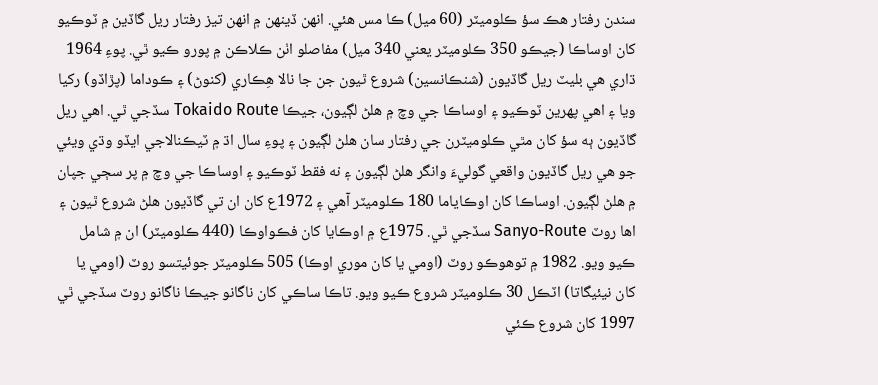سندن رفتار هڪ سؤ ڪلوميٽر (60 ميل) ڪا مس هئي. انهن ڏينهن ۾ انهن تيز رفتار ريل گاڏين ۾ ٽوڪيو کان اوساڪا (جيڪو 350 ڪلوميٽر يعني 340 ميل) مفاصلو اٺن ڪلاڪن ۾ پورو ڪيو ٿي. پوءِ 1964 ڌاري هي بليٽ ريل گاڏيون (شنڪانسين) شروع ٿيون جن جا نالا هِڪاري (کنوڻ) ۽ ڪوداما (پڙاڏو) رکيا ويا ۽ اهي پهرين ٽوڪيو ۽ اوساڪا جي وچ ۾ هلڻ لڳيون، جيڪا Tokaido Route سڏجي ٿي. اهي ريل گاڏيون ٻه سؤ کان مٿي ڪلوميٽرن جي رفتار سان هلڻ لڳيون ۽ پوءِ سال اڌ ۾ ٽيڪنالاجي ايڏو وڌي ويئي جو هي ريل گاڏيون واقعي گوليءَ وانگر هلڻ لڳيون ۽ نه فقط ٽوڪيو ۽ اوساڪا جي وچ ۾ پر سڄي جپان ۾ هلڻ لڳيون. اوساڪا کان اوڪاياما 180 ڪلوميٽر آهي ۽ 1972ع کان ان تي گاڏيون هلڻ شروع ٿيون ۽ اها روٽ Sanyo-Route سڏجي ٿي. 1975ع ۾ اوڪايا کان فڪواوڪا (440 ڪلوميٽر) ان ۾ شامل ڪيو ويو. 1982 ۾ توهوڪو روٽ (اومي يا کان موري اوڪا) 505 ڪلوميٽر جوئيتسو روٽ (اومي يا کان نيئيگاتا) اٽڪل 30 ڪلوميٽر شروع ڪيو ويو. تاڪا ساڪي کان ناگانو جيڪا ناگانو روٽ سڏجي ٿي 1997 کان شروع ڪئي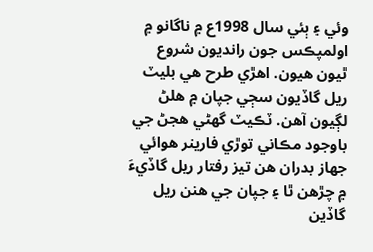وئي ۽ ٻئي سال 1998ع ۾ ناگانو ۾ اولمپڪس جون رانديون شروع ٿيون هيون. اهڙي طرح هي بليٽ ريل گاڏيون سڄي جپان ۾ هلڻ لڳيون آهن. ٽڪيٽ گهڻي هجڻ جي باوجود مڪاني توڙي فارينر هوائي جهاز بدران هن تيز رفتار ريل گاڏيءَ ۾ چڙهن ٿا ۽ جپان جي هنن ريل گاڏين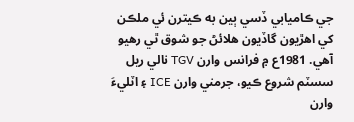جي ڪاميابي ڏسي ٻين به ڪيترن ئي ملڪن کي اهڙيون گاڏيون هلائڻ جو شوق ٿي رهيو آهي. 1981ع ۾ فرانس وارن TGV نالي ريل سسٽم شروع ڪيو، جرمني وارن ICE ۽ اٽليءَ وارن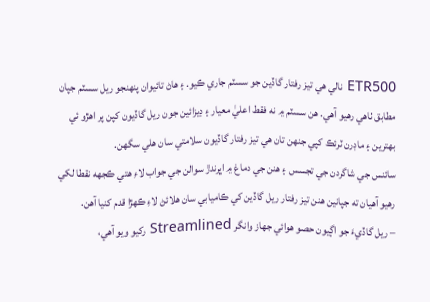ETR500 نالي هي تيز رفتار گاڏين جو سسٽم جاري ڪيو. ۽ هاڻ تائيوان پنهنجو ريل سسٽم جپان مطابق ٺاهي رهيو آهي. هن سسٽم ۾ نه فقط اعليٰ معيار ۽ ڊيزائين جون ريل گاڏيون کپن پر اهڙو ئي بهترين ۽ ماڊرن ٽرئڪ کپي جنهن تان هي تيز رفتار گاڏيون سلامتي سان هلي سگهن.
سائنس جي شاگردن جي تجسس ۽ هنن جي دماغ ۾ اڀرندڙ سوالن جي جواب لاءِ هتي ڪجهه نقطا لکي رهيو آهيان ته جپانين هنن تيز رفتار ريل گاڏين کي ڪاميابي سان هلائڻ لاءِ ڪهڙا قدم کنيا آهن.
– ريل گاڏيءَ جو اڳيون حصو هوائي جهاز وانگر Streamlined رکيو ويو آهي،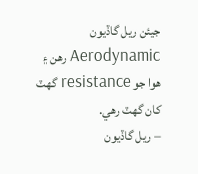جيئن ريل گاڏيون Aerodynamic رهن ۽ هوا جو resistance گهٽ کان گهٽ رهي.
– ريل گاڏيون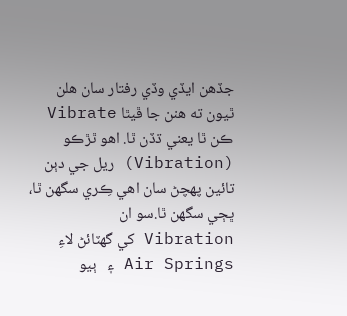جڏهن ايڏي وڏي رفتار سان هلن ٿيون ته هنن جا ڦيٿا Vibrate ڪن ٿا يعني ڌڏن ٿا. اهو ٿڙڪو (Vibration) ريل جي دٻن تائين پهچڻ سان اهي ڪِري سگهن ٿا، ڀڄي سگهن ٿا.سو ان Vibration کي گهٽائڻ لاءِ Air Springs ۽ ٻيو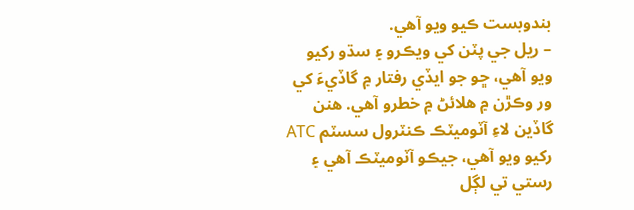بندوبست ڪيو ويو آهي.
– ريل جي پٽن کي ويڪرو ۽ سڌو رکيو ويو آهي، ڇو جو ايڏي رفتار ۾ گاڏيءَ کي ور وڪڙن ۾ هلائڻ ۾ خطرو آهي. هنن گاڏين لاءِ آٽوميٽڪ ڪنٽرول سسٽم ATC رکيو ويو آهي، جيڪو آٽوميٽڪ آهي ۽ رستي تي لڳل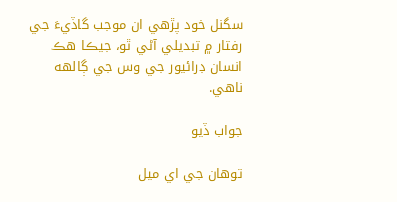سگنل خود پڙهي ان موجب گاڏيءَ جي رفتار ۾ تبديلي آڻي ٿو، جيڪا هڪ انسان ڊرائيور جي وس جي ڳالهه ناهي.

جواب ڏيو

توهان جي اي ميل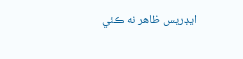ايڊريس ظاهر نه ڪئي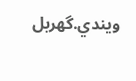ويندي.گهربل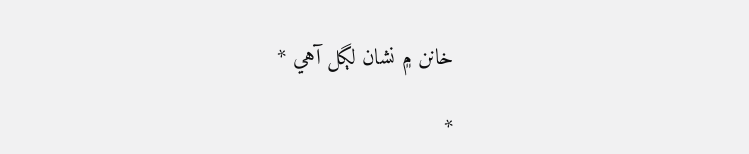خانن ۾ نشان لڳل آهي *

*